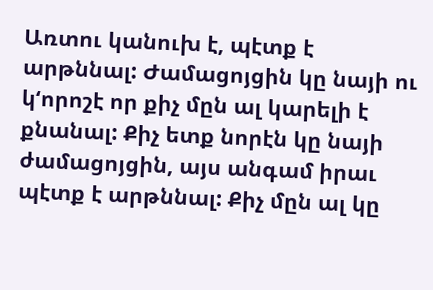Առտու կանուխ է, պէտք է արթննալ: Ժամացոյցին կը նայի ու կ‘որոշէ որ քիչ մըն ալ կարելի է քնանալ: Քիչ ետք նորէն կը նայի ժամացոյցին, այս անգամ իրաւ պէտք է արթննալ: Քիչ մըն ալ կը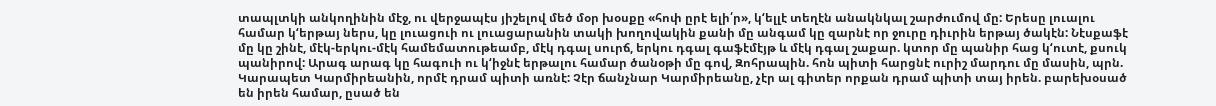տապլտկի անկողինին մէջ, ու վերջապէս յիշելով մեծ մօր խօսքը «հոփ ըրէ ելի՛ր», կ‘ելլէ տեղէն անակնկալ շարժումով մը: Երեսը լուալու համար կ‘երթայ ներս, կը լուացուի ու լուացարանին տակի խողովակին քանի մը անգամ կը զարնէ որ ջուրը դիւրին երթայ ծակէն: Նէսքաֆէ մը կը շինէ, մէկ-երկու-մէկ համեմատութեամբ, մէկ դգալ սուրճ, երկու դգալ գաֆէմէյթ և մէկ դգալ շաքար. կտոր մը պանիր հաց կ‘ուտէ, քսուկ պանիրով: Արագ արագ կը հագուի ու կ‘իջնէ երթալու համար ծանօթի մը գով, Զոհրապին. հոն պիտի հարցնէ ուրիշ մարդու մը մասին, պրն. Կարապետ Կարմիրեանին, որմէ դրամ պիտի առնէ: Չէր ճանչնար Կարմիրեանը, չէր ալ գիտեր որքան դրամ պիտի տայ իրեն. բարեխօսած են իրեն համար, ըսած են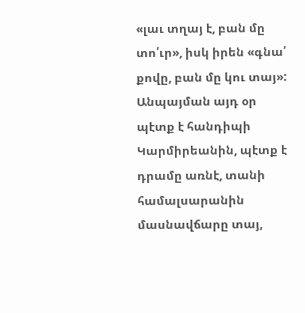«լաւ տղայ է, բան մը տո՛ւր», իսկ իրեն «գնա՛ քովը, բան մը կու տայ»:
Անպայման այդ օր պէտք է հանդիպի Կարմիրեանին, պէտք է դրամը առնէ, տանի համալսարանին մասնավճարը տայ,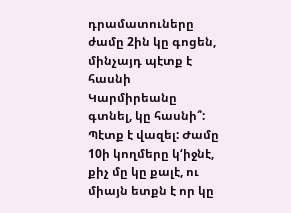դրամատուները ժամը 2ին կը գոցեն, մինչայդ պէտք է հասնի Կարմիրեանը գտնել, կը հասնի՞: Պէտք է վազել: Ժամը 10ի կողմերը կ‘իջնէ, քիչ մը կը քալէ, ու միայն ետքն է որ կը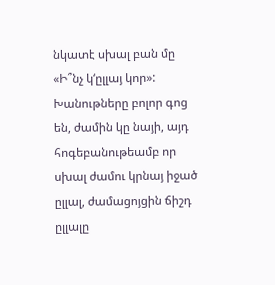նկատէ սխալ բան մը «Ի՞նչ կ‘ըլլայ կոր»: Խանութները բոլոր գոց են, ժամին կը նայի, այդ հոգեբանութեամբ որ սխալ ժամու կրնայ իջած ըլլալ, ժամացոյցին ճիշդ ըլլալը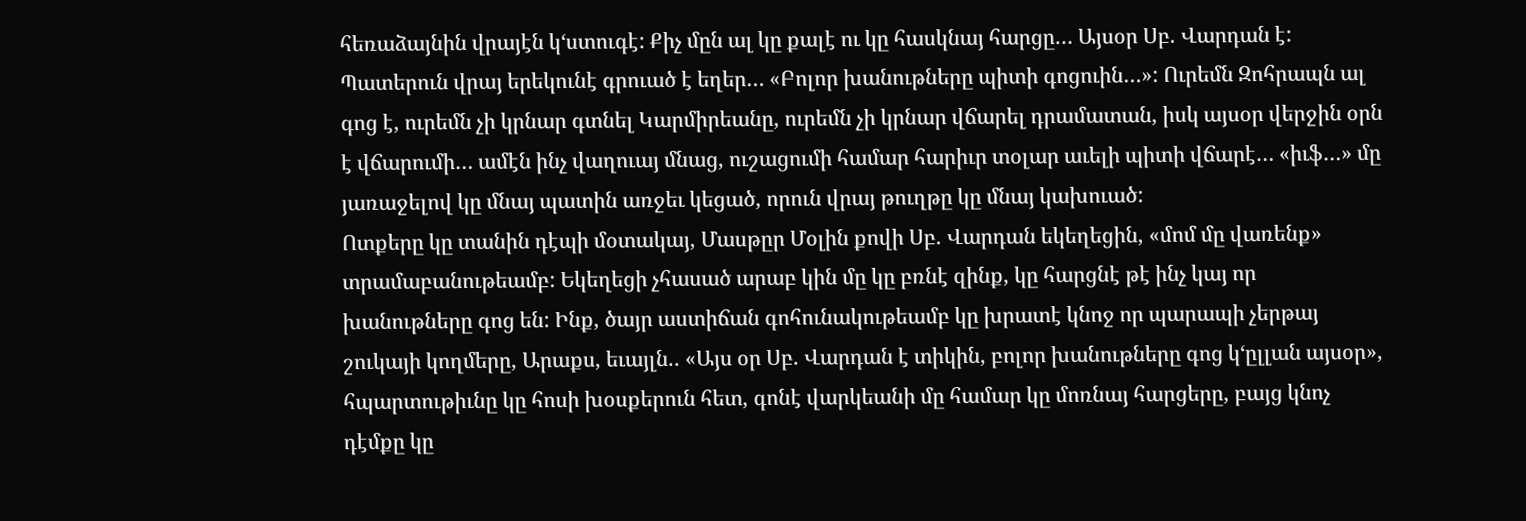հեռաձայնին վրայէն կ‘ստուգէ: Քիչ մըն ալ կը քալէ ու կը հասկնայ հարցը… Այսօր Սբ. Վարդան է: Պատերուն վրայ երեկունէ գրուած է եղեր… «Բոլոր խանութները պիտի գոցուին…»: Ուրեմն Զոհրապն ալ գոց է, ուրեմն չի կրնար գտնել Կարմիրեանը, ուրեմն չի կրնար վճարել դրամատան, իսկ այսօր վերջին օրն է վճարումի… ամէն ինչ վաղուայ մնաց, ուշացումի համար հարիւր տօլար աւելի պիտի վճարէ… «իւֆ…» մը յառաջելով կը մնայ պատին առջեւ կեցած, որուն վրայ թուղթը կը մնայ կախուած:
Ոտքերը կը տանին դէպի մօտակայ, Մասթըր Մօլին քովի Սբ. Վարդան եկեղեցին, «մոմ մը վառենք» տրամաբանութեամբ: Եկեղեցի չհասած արաբ կին մը կը բռնէ զինք, կը հարցնէ թէ ինչ կայ որ խանութները գոց են: Ինք, ծայր աստիճան գոհունակութեամբ կը խրատէ կնոջ որ պարապի չերթայ շուկայի կողմերը, Արաքս, եւայլն.. «Այս օր Սբ. Վարդան է տիկին, բոլոր խանութները գոց կ‘ըլլան այսօր», հպարտութիւնը կը հոսի խօսքերուն հետ, գոնէ վարկեանի մը համար կը մոռնայ հարցերը, բայց կնոչ դէմքը կը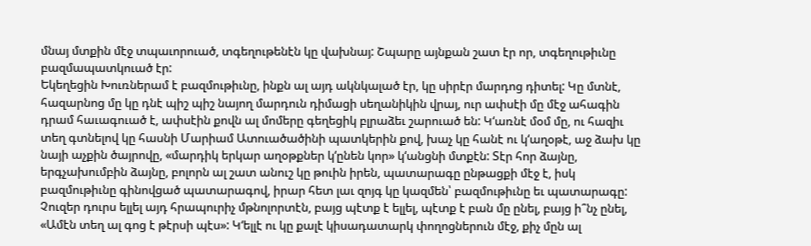մնայ մտքին մէջ տպաւորուած, տգեղութենէն կը վախնայ: Շպարը այնքան շատ էր որ, տգեղութիւնը բազմապատկուած էր:
Եկեղեցին Խուռներամ է բազմութիւնը, ինքն ալ այդ ակնկալած էր, կը սիրէր մարդոց դիտել: Կը մտնէ, հազարնոց մը կը դնէ պիշ պիշ նայող մարդուն դիմացի սեղանիկին վրայ, ուր ափսէի մը մէջ ահագին դրամ հաւագուած է, ափսէին քովն ալ մոմերը գեղեցիկ բլրաձեւ շարուած են: Կ‘առնէ մօմ մը, ու հազիւ տեղ գտնելով կը հասնի Մարիամ Ատուածածինի պատկերին քով, խաչ կը հանէ ու կ‘աղօթէ, աջ ձախ կը նայի աչքին ծայրովը, «մարդիկ երկար աղօթքներ կ‘ընեն կոր» կ‘անցնի մտքէն: Տէր հոր ձայնը, երգչախումբին ձայնը, բոլորն ալ շատ անուշ կը թուին իրեն, պատարագը ընթացքի մէջ է, իսկ բազմութիւնը գինովցած պատարագով, իրար հետ լաւ զոյգ կը կազմեն՝ բազմութիւնը եւ պատարագը: Չուզեր դուրս ելլել այդ հրապուրիչ մթնոլորտէն, բայց պէտք է ելլել, պէտք է բան մը ընել, բայց ի՞նչ ընել, «Ամէն տեղ ալ գոց է թէրսի պէս»: Կ‘ելլէ ու կը քալէ կիսադատարկ փողոցներուն մէջ, քիչ մըն ալ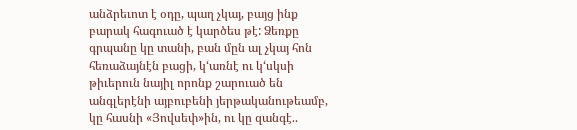անձրեւոտ է օդը, պաղ չկայ, բայց ինք բարակ հագուած է կարծես թէ: Ձեռքը գրպանը կը տանի, բան մըն ալ չկայ հոն հեռաձայնէն բացի, կ‘առնէ ու կ‘սկսի թիւերուն նայիլ որոնք շարուած են անգլերէնի այբուբենի յերթականութեամբ, կը հասնի «Յովսեփ»ին, ու կը զանգէ..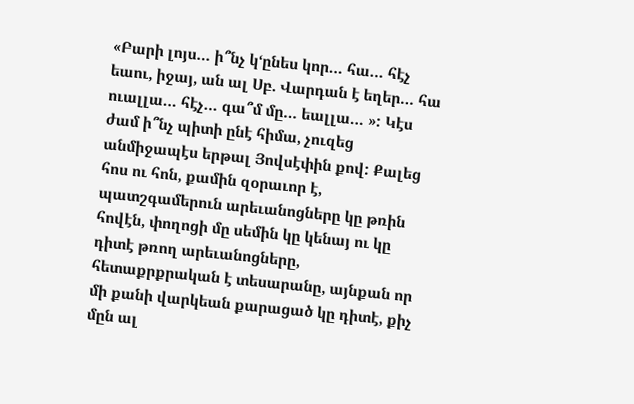«Բարի լոյս… ի՞նչ կ‘ընես կոր… հա… հէչ եաու, իջայ, ան ալ Սբ. Վարդան է եղեր… հա ուալլա… հէչ… գա՞մ մը… եալլա… »: Կէս ժամ ի՞նչ պիտի ընէ հիմա, չուզեց անմիջապէս երթալ Յովսէփին քով: Քալեց հոս ու հոն, քամին զօրաւոր է, պատշգամերուն արեւանոցները կը թռին հովէն, փողոցի մը սեմին կը կենայ ու կը դիտէ թռող արեւանոցները, հետաքրքրական է տեսարանը, այնքան որ մի քանի վարկեան քարացած կը դիտէ, քիչ մըն ալ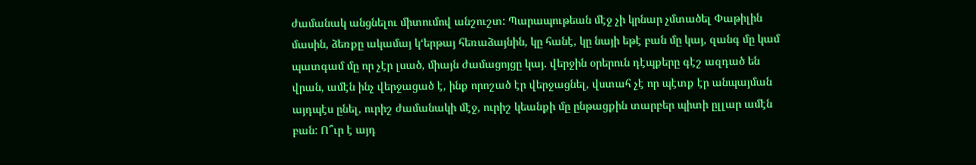ժամանակ անցնելու միտումով անշուշտ: Պարապութեան մէջ չի կրնար չմտածել Փաթիլին մասին, ձեռքը ակամայ կ‘երթայ հեռաձայնին, կը հանէ, կը նայի եթէ բան մը կայ, զանգ մը կամ պատգամ մը որ չէր լսած, միայն ժամացոյցը կայ. վերջին օրերուն դէպքերը գէշ ազդած են վրան, ամէն ինչ վերջացած է, ինք որոշած էր վերջացնել, վստահ չէ որ պէտք էր անպայման այդպէս ընել, ուրիշ ժամանակի մէջ, ուրիշ կեանքի մը ընթացքին տարբեր պիտի ըլլար ամէն բան: Ո՞ւր է այդ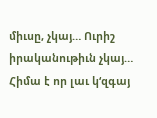միւսը, չկայ… Ուրիշ իրականութիւն չկայ… Հիմա է որ լաւ կ‘զգայ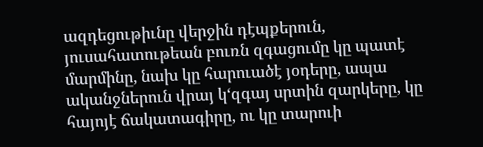ազդեցութիւնը վերջին դէպքերուն, յուսահատութեան բուռն զգացումը կը պատէ մարմինը, նախ կը հարուածէ յօդերը, ապա ականջներուն վրայ կ‘զգայ սրտին զարկերը, կը հայոյէ ճակատագիրը, ու կը տարուի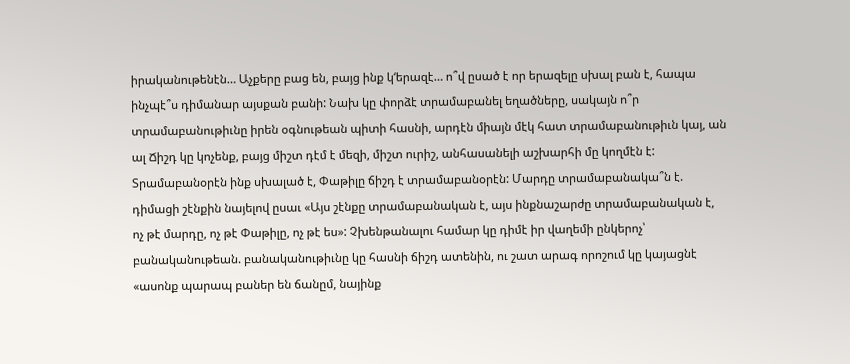իրականութենէն… Աչքերը բաց են, բայց ինք կ‘երազէ… ո՞վ ըսած է որ երազելը սխալ բան է, հապա ինչպէ՞ս դիմանար այսքան բանի: Նախ կը փորձէ տրամաբանել եղածները, սակայն ո՞ր տրամաբանութիւնը իրեն օգնութեան պիտի հասնի, արդէն միայն մէկ հատ տրամաբանութիւն կայ, ան ալ Ճիշդ կը կոչենք, բայց միշտ դէմ է մեզի, միշտ ուրիշ, անհասանելի աշխարհի մը կողմէն է: Տրամաբանօրէն ինք սխալած է, Փաթիլը ճիշդ է տրամաբանօրէն: Մարդը տրամաբանակա՞ն է. դիմացի շէնքին նայելով ըսաւ «Այս շէնքը տրամաբանական է, այս ինքնաշարժը տրամաբանական է, ոչ թէ մարդը, ոչ թէ Փաթիլը, ոչ թէ ես»: Չխենթանալու համար կը դիմէ իր վաղեմի ընկերոչ՝ բանականութեան. բանականութիւնը կը հասնի ճիշդ ատենին, ու շատ արագ որոշում կը կայացնէ «ասոնք պարապ բաներ են ճանըմ, նայինք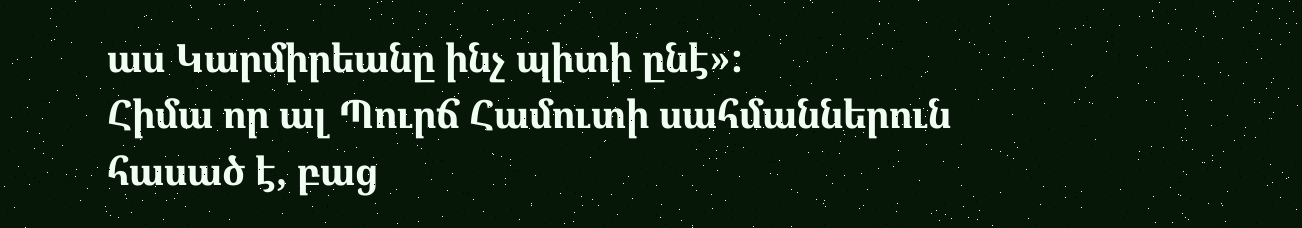աս Կարմիրեանը ինչ պիտի ընէ»:
Հիմա որ ալ Պուրճ Համուտի սահմաններուն հասած է, բաց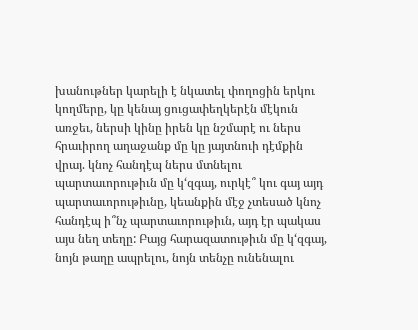խանութներ կարելի է նկատել փողոցին երկու կողմերը, կը կենայ ցուցափեղկերէն մէկուն առջեւ, ներսի կինը իրեն կը նշմարէ ու ներս հրաւիրող աղաջանք մը կը յայտնուի դէմքին վրայ. կնոչ հանդէպ ներս մտնելու պարտաւորութիւն մը կ‘զգայ, ուրկէ՞ կու գայ այդ պարտաւորութիւնը, կեանքին մէջ չտեսած կնոչ հանդէպ ի՞նչ պարտաւորութիւն, այդ էր պակաս այս նեղ տեղը: Բայց հարազատութիւն մը կ‘զգայ, նոյն թաղը ապրելու, նոյն տենչը ունենալու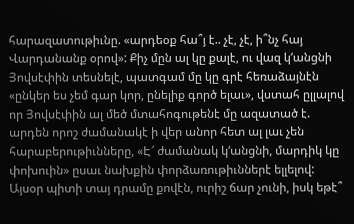հարազատութիւնը. «արդեօք հա՞յ է.. չէ, չէ, ի՞նչ հայ Վարդանանք օրով»: Քիչ մըն ալ կը քալէ, ու վազ կ‘անցնի Յովսէփին տեսնելէ, պատգամ մը կը գրէ հեռաձայնէն «ընկեր ես չեմ գար կոր, ընելիք գործ ելաւ», վստահ ըլլալով որ Յովսէփին ալ մեծ մտահոգութենէ մը ազատած է. արդեն որոշ ժամանակէ ի վեր անոր հետ ալ լաւ չեն հարաբերութիւնները, «Է՜ ժամանակ կ‘անցնի, մարդիկ կը փոխուին» ըսաւ նախքին փորձառութիւններէ ելլելով: Այսօր պիտի տայ դրամը քովէն, ուրիշ ճար չունի, իսկ եթէ՞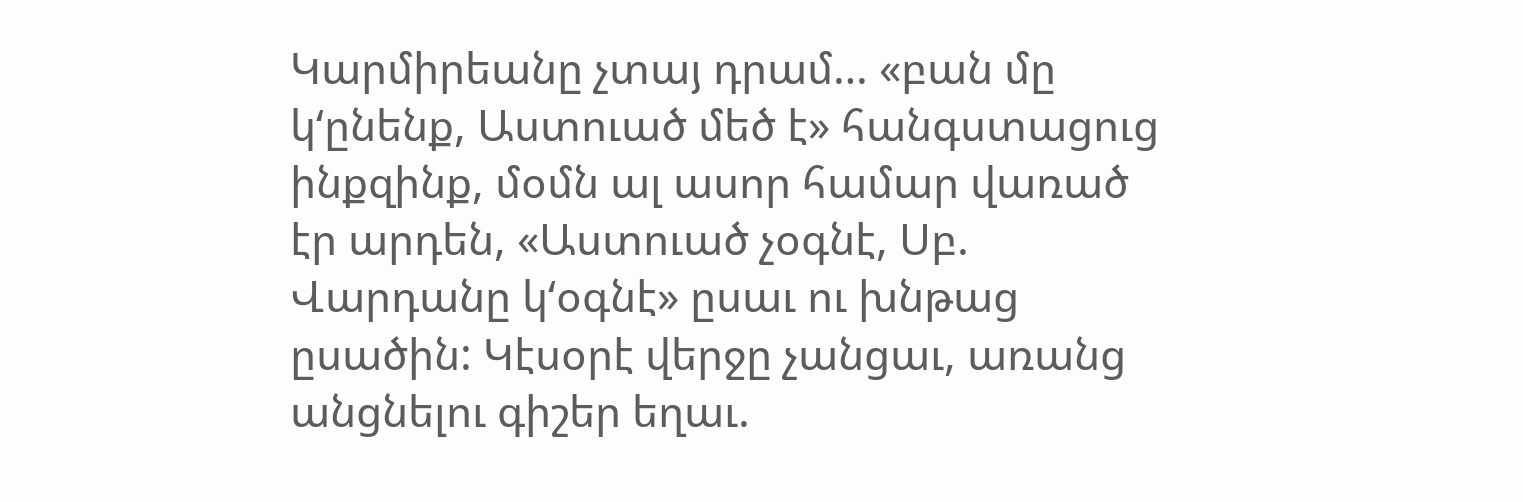Կարմիրեանը չտայ դրամ… «բան մը կ‘ընենք, Աստուած մեծ է» հանգստացուց ինքզինք, մօմն ալ ասոր համար վառած էր արդեն, «Աստուած չօգնէ, Սբ. Վարդանը կ‘օգնէ» ըսաւ ու խնթաց ըսածին: Կէսօրէ վերջը չանցաւ, առանց անցնելու գիշեր եղաւ.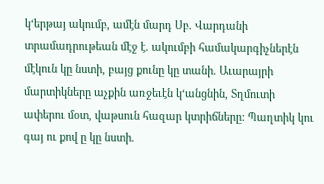կ‘երթայ ակումբ, ամէն մարդ Սբ. Վարդանի տրամադրութեան մէջ է. ակումբի համակարգիչներէն մէկուն կը նստի, բայց քունը կը տանի. Աւարայրի մարտիկները աչքին առջեւէն կ‘անցնին, Տղմուտի ափերու մօտ, վաթսուն հազար կտրիճները: Պաղտիկ կու գայ ու քով ը կը նստի.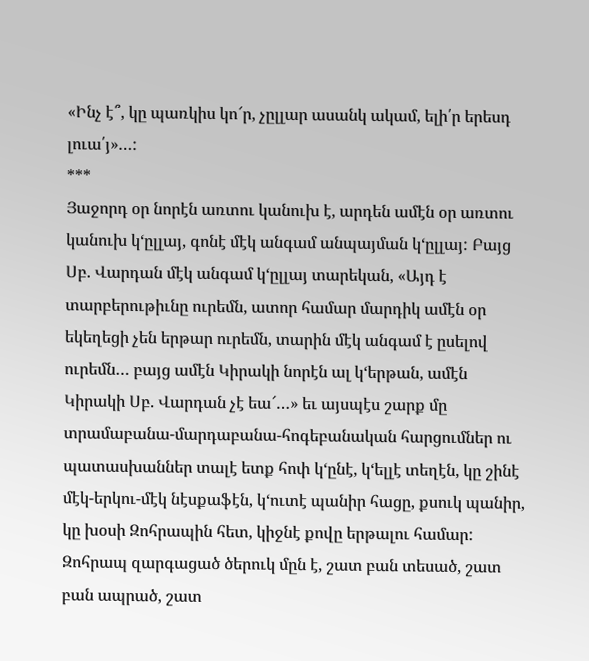«Ինչ է՞, կը պառկիս կո՜ր, չըլլար ասանկ ակամ, ելի՛ր երեսդ լուա՛յ»…:
***
Յաջորդ օր նորէն առտու կանուխ է, արդեն ամէն օր առտու կանուխ կ‘ըլլայ, գոնէ մէկ անգամ անպայման կ‘ըլլայ: Բայց Սբ. Վարդան մէկ անգամ կ‘ըլլայ տարեկան, «Այդ է տարբերութիւնը ուրեմն, ատոր համար մարդիկ ամէն օր եկեղեցի չեն երթար ուրեմն, տարին մէկ անգամ է ըսելով ուրեմն… բայց ամէն Կիրակի նորէն ալ կ‘երթան, ամէն Կիրակի Սբ. Վարդան չէ եա՜…» եւ այսպէս շարք մը տրամաբանա-մարդաբանա-հոգեբանական հարցումներ ու պատասխաններ տալէ ետք հոփ կ‘ընէ, կ‘ելլէ տեղէն, կը շինէ մէկ-երկու-մէկ նէսքաֆէն, կ‘ուտէ պանիր հացը, քսուկ պանիր, կը խօսի Զոհրապին հետ, կիջնէ քովը երթալու համար:
Զոհրապ զարգացած ծերուկ մըն է, շատ բան տեսած, շատ բան ապրած, շատ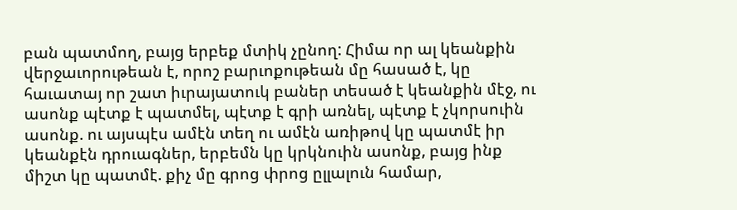բան պատմող, բայց երբեք մտիկ չընող: Հիմա որ ալ կեանքին վերջաւորութեան է, որոշ բարւոքութեան մը հասած է, կը հաւատայ որ շատ իւրայատուկ բաներ տեսած է կեանքին մէջ, ու ասոնք պէտք է պատմել, պէտք է գրի առնել, պէտք է չկորսուին ասոնք. ու այսպէս ամէն տեղ ու ամէն առիթով կը պատմէ իր կեանքէն դրուագներ, երբեմն կը կրկնուին ասոնք, բայց ինք միշտ կը պատմէ. քիչ մը գրոց փրոց ըլլալուն համար,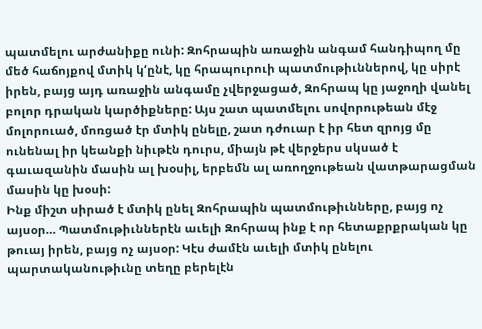պատմելու արժանիքը ունի: Զոհրապին առաջին անգամ հանդիպող մը մեծ հաճոյքով մտիկ կ‘ընէ, կը հրապուրուի պատմութիւններով, կը սիրէ իրեն, բայց այդ առաջին անգամը չվերջացած, Զոհրապ կը յաջողի վանել բոլոր դրական կարծիքները: Այս շատ պատմելու սովորութեան մէջ մոլորուած, մոռցած էր մտիկ ընելը, շատ դժուար է իր հետ զրոյց մը ունենալ իր կեանքի նիւթէն դուրս, միայն թէ վերջերս սկսած է գաւազանին մասին ալ խօսիլ, երբեմն ալ առողջութեան վատթարացման մասին կը խօսի:
Ինք միշտ սիրած է մտիկ ընել Զոհրապին պատմութիւնները, բայց ոչ այսօր… Պատմութիւններէն աւելի Զոհրապ ինք է որ հետաքրքրական կը թուայ իրեն, բայց ոչ այսօր: Կէս ժամէն աւելի մտիկ ընելու պարտականութիւնը տեղը բերելէն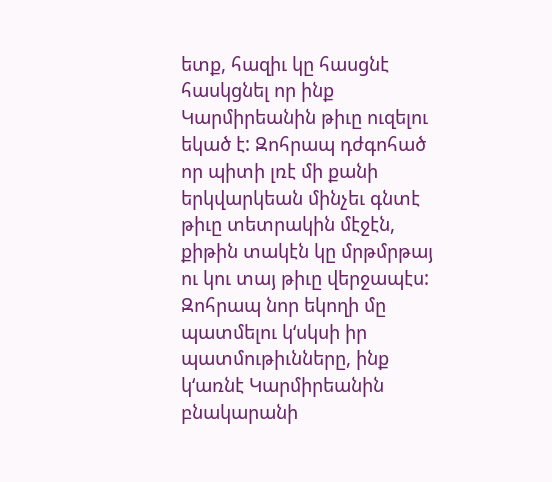ետք, հազիւ կը հասցնէ հասկցնել որ ինք Կարմիրեանին թիւը ուզելու եկած է: Զոհրապ դժգոհած որ պիտի լռէ մի քանի երկվարկեան մինչեւ գնտէ թիւը տետրակին մէջէն, քիթին տակէն կը մրթմրթայ ու կու տայ թիւը վերջապէս: Զոհրապ նոր եկողի մը պատմելու կ‘սկսի իր պատմութիւնները, ինք կ‘առնէ Կարմիրեանին բնակարանի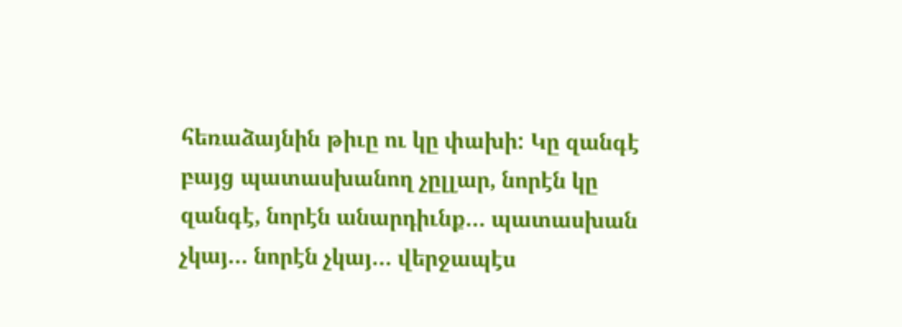հեռաձայնին թիւը ու կը փախի: Կը զանգէ բայց պատասխանող չըլլար, նորէն կը զանգէ, նորէն անարդիւնք… պատասխան չկայ… նորէն չկայ… վերջապէս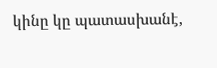կինը կը պատասխանէ,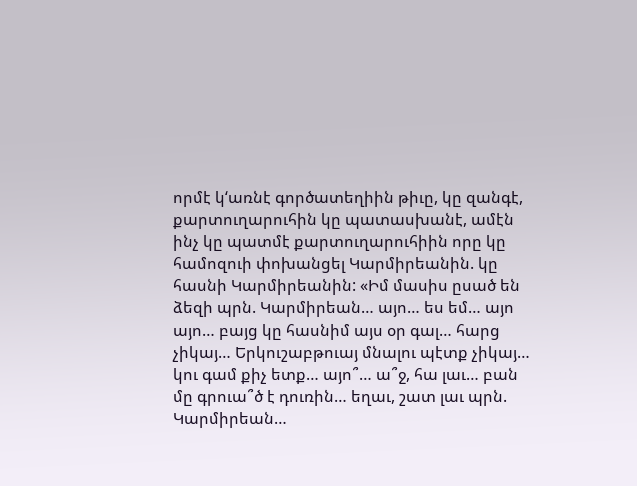որմէ կ‘առնէ գործատեղիին թիւը, կը զանգէ, քարտուղարուհին կը պատասխանէ, ամէն ինչ կը պատմէ քարտուղարուհիին որը կը համոզուի փոխանցել Կարմիրեանին. կը հասնի Կարմիրեանին: «Իմ մասիս ըսած են ձեզի պրն. Կարմիրեան… այո… ես եմ… այո այո… բայց կը հասնիմ այս օր գալ… հարց չիկայ… Երկուշաբթուայ մնալու պէտք չիկայ… կու գամ քիչ ետք… այո՞… ա՞ջ, հա լաւ… բան մը գրուա՞ծ է դուռին… եղաւ, շատ լաւ պրն. Կարմիրեան…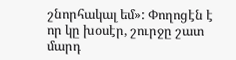շնորհակալ եմ»: Փողոցէն է որ կը խօսէր, շուրջը շատ մարդ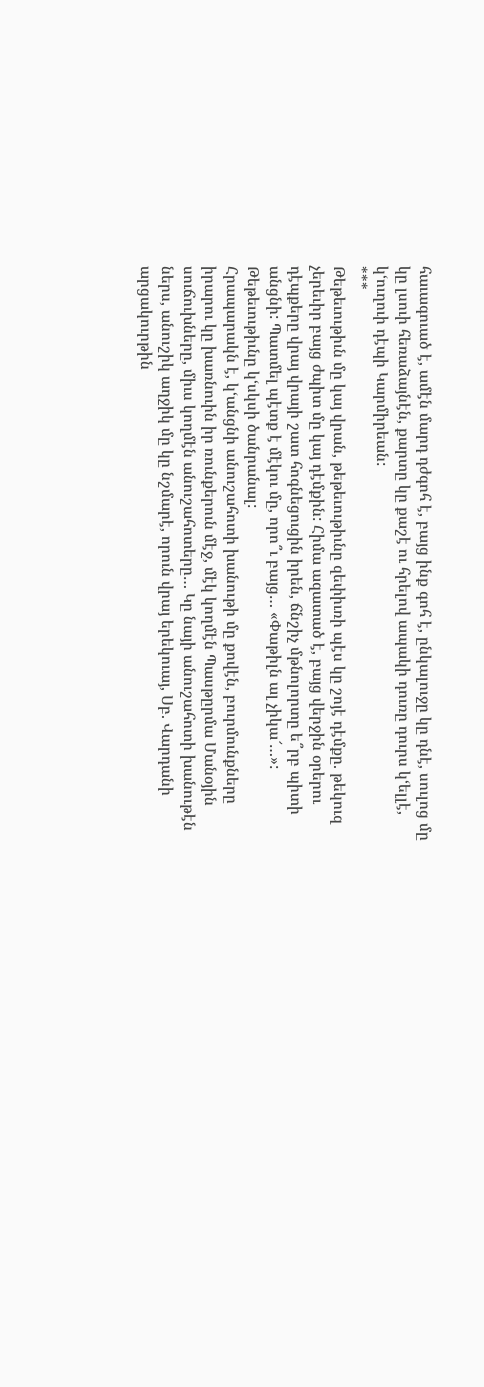հաւագուած է, ամէն մարդ դժգոհ է, բայց ինք գոհ է, ընկալուջը կը դնէ, սուլոց մը կը լսուի հեռաձայնէն, քարտը կը քաշէ ու հրելով ապակի դուռը դուրս կ‘ելլէ, կ‘ուղուի դէպի Կարմիրեան:
***
Թեթեւութիւն մը կայ վրան, թեթեւութիւնը զեփիւռի պէս կը շոյէ դէմքը. թեկուզ չերեւիր բայց ժպիտ մը կայ դէմքին: Հիմա ազատած է, բայց վերջին օրերու դէպքերը վրայ վրայի շատ հոգնեցուցին իրեն, ճնշիչ մթնոլորտը ե՞րբ պիտի անցնի: Պատմել պէտք է մէկու մը, որո՞ւ բայց… «Փաթիլն ալ չիկա՜…»: Թեթեւութիւնը կ‘սկսի ծանրանալ:
Հրապարակն է, կ‘անցնի անուշահոտի խանութի մը քովէն, բուրմունքները իրարու կը խառնուին իր ռունքերուն մէջ, մէկ կողմէն Պասթըրմա Մանօյին սուճուխները, միւս կողմէն անուշահոտերը… Կը նայի անուշահոտի խանութէն ներս, անուշիկ աղջիկ մը կը նշմարէ, որուն վրայ երեկուայ, Սբ. Վարդանի արցակուրթին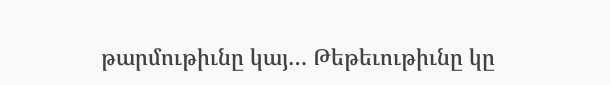թարմութիւնը կայ… Թեթեւութիւնը կը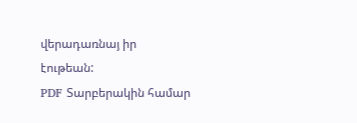վերադառնայ իր էութեան:
PDF Տարբերակին համար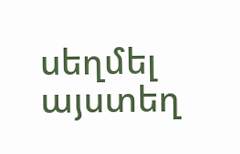սեղմել այստեղ